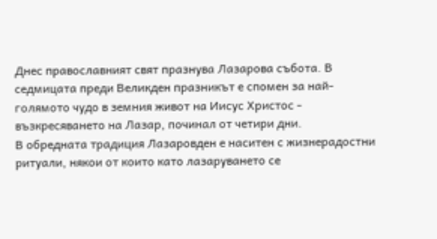Днес православният свят празнува Лазарова събота. В седмицата преди Великден празникът е спомен за най-голямото чудо в земния живот на Иисус Христос - възкресяването на Лазар, починал от четири дни.
В обредната традиция Лазаровден е наситен с жизнерадостни ритуали, някои от които като лазаруването се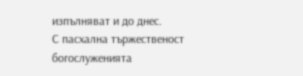изпълняват и до днес.
С пасхална тържественост богослуженията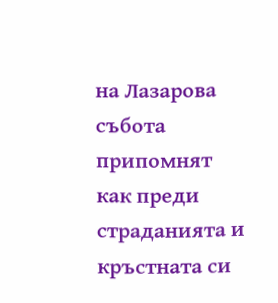на Лазарова събота припомнят как преди страданията и кръстната си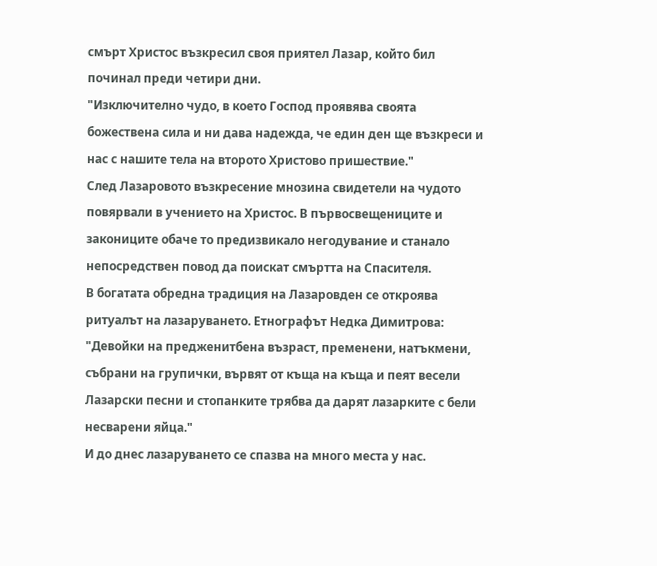смърт Христос възкресил своя приятел Лазар, който бил починал преди четири дни.
"Изключително чудо, в което Господ проявява своята божествена сила и ни дава надежда, че един ден ще възкреси и нас с нашите тела на второто Христово пришествие."
След Лазаровото възкресение мнозина свидетели на чудото повярвали в учението на Христос. В първосвещениците и закониците обаче то предизвикало негодувание и станало непосредствен повод да поискат смъртта на Спасителя.
В богатата обредна традиция на Лазаровден се откроява ритуалът на лазаруването. Етнографът Недка Димитрова:
"Девойки на предженитбена възраст, пременени, натъкмени, събрани на групички, вървят от къща на къща и пеят весели Лазарски песни и стопанките трябва да дарят лазарките с бели несварени яйца."
И до днес лазаруването се спазва на много места у нас.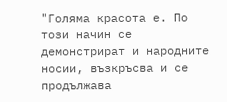"Голяма красота е. По този начин се демонстрират и народните носии, възкръсва и се продължава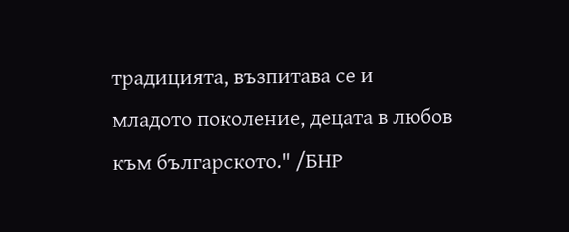традицията, възпитава се и младото поколение, децата в любов към българското." /БНР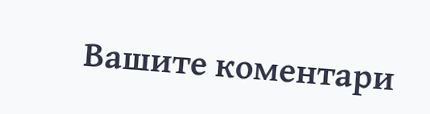Вашите коментари